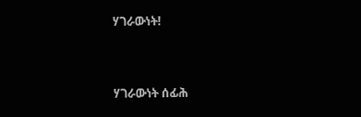ሃገራውነት!



ሃገራውነት ሰፊሕ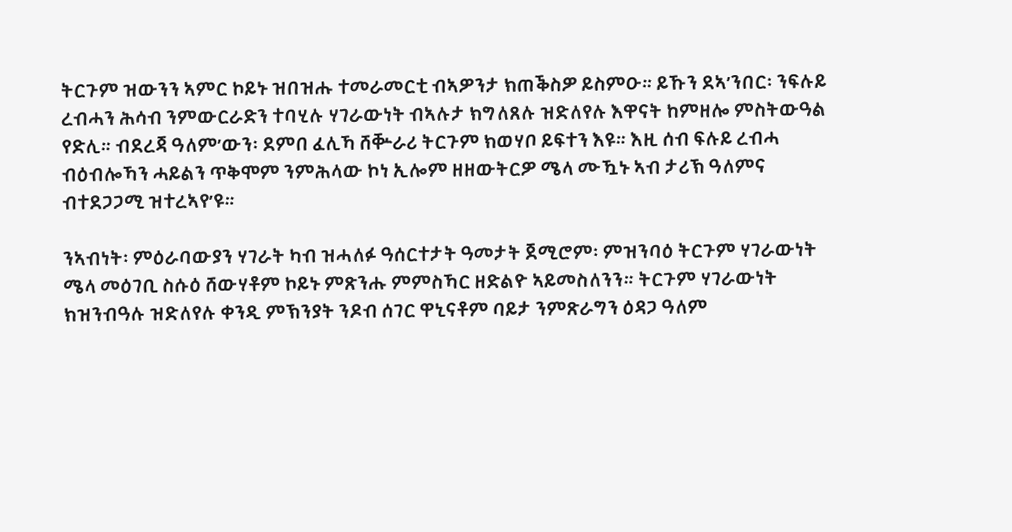ትርጉም ዝውንን ኣምር ኮይኑ ዝበዝሑ ተመራመርቲ ብኣዎንታ ክጠቕስዎ ይስምዑ። ይኹን ደኣ’ንበር፡ ንፍሉይ ረብሓን ሕሳብ ንምውርራድን ተባሂሉ ሃገራውነት ብኣሉታ ክግለጸሉ ዝድለየሉ እዋናት ከምዘሎ ምስትውዓል የድሊ። ብደረጃ ዓለም’ውን፡ ደምበ ፈሊኻ ሸቝራሪ ትርጉም ክወሃቦ ይፍተን እዩ። እዚ ሰብ ፍሉይ ረብሓ ብዕብሎኻን ሓይልን ጥቅሞም ንምሕላው ኮነ ኢሎም ዘዘውትርዎ ሜላ ሙዃኑ ኣብ ታሪኽ ዓለምና ብተደጋጋሚ ዝተረኣየ’ዩ።

ንኣብነት፡ ምዕራባውያን ሃገራት ካብ ዝሓለፉ ዓሰርተታት ዓመታት ጀሚሮም፡ ምዝንባዕ ትርጉም ሃገራውነት ሜላ መዕገቢ ስሱዕ ሸውሃቶም ኮይኑ ምጽንሑ ምምስኻር ዘድልዮ ኣይመስለንን። ትርጉም ሃገራውነት ክዝንብዓሉ ዝድለየሉ ቀንዲ ምኽንያት ንዶብ ሰገር ዋኒናቶም ባይታ ንምጽራግን ዕዳጋ ዓለም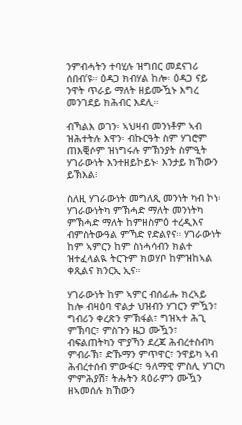ንምብሓትን ተባሂሉ ዝግበር መደናገሪ ሰበብ’ዩ። ዕዳጋ ክብሃል ከሎ፡ ዕዳጋ ናይ ንዋት ጥራይ ማለት ዘይሙዃኑ እግረ መንገደይ ክሕብር እደሊ።

ብኻልእ ወገን፡ ኣህዛብ መንነቶም ኣብ ዝሕተትሉ እዋን፡ ብኩርዓት ስም ሃገሮም ጠእቒሶም ዝነግሩሉ ምኽንያት ስምዒት ሃገራውነት እንተዘይኮይኑ፡ እንታይ ክኸውን ይኽእል፧

ስለዚ ሃገራውነት መግለጺ መንነት ካብ ኮነ፡ ሃገራውነትካ ምኽሓድ ማለት መንነትካ ምኽሓድ ማለት ከምዘስምዕ ተረዲእና ብምስትውዓል ምኻድ የድልየና። ሃገራውነት ከም ኣምርን ከም ስነሓሳብን ክልተ ዝተፈላልዪ ትርጉም ክወሃቦ ከምዝከኣል ቀጺልና ክንርኢ ኢና።

ሃገራውነት ከም ኣምር ብሰፊሑ ክረኣይ ከሎ ብዛዕባ ዋልታ ህዝብን ሃገርን ምዃን፣ ግብሪን ቀረጽን ምኽፋል፣ ግዝኣተ ሕጊ ምኽባር፣ ምስጉን ዜጋ ሙዃን፣ ብፍልጠትካን ሞያኻን ደረጃ ሕብረተስብካ ምብራኽ፣ ድኹማን ምጥዋር፣ ንዋይካ ኣብ ሕብረተሰብ ምውፋር፣ ዓለማዊ ምስሊ ሃገርካ ምምሕያሽ፣ ትሑትን ጻዕራምን ሙዃን ዘኣመሰሉ ክኸውን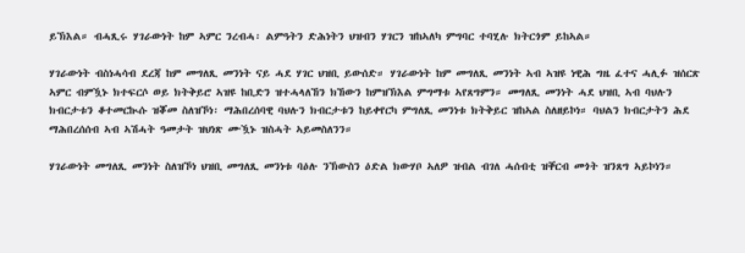ይኽእል። ብሓጺሩ ሃገራውነት ከም ኣምር ንረብሓ፡ ልምዓትን ድሕነትን ህዝብን ሃገርን ዝከኣለካ ምግባር ተባሂሉ ክትርጎም ይከኣል።

ሃገራውነት ብስነሓሳብ ደረጃ ከም መግለጺ መንነት ናይ ሓደ ሃገር ህዝቢ ይውሰድ። ሃገራውነት ከም መግለጺ መንነት ኣብ ኣዝዩ ነዊሕ ግዜ ፈተና ሓሊፉ ዝሰርጽ ኣምር ብምዃኑ ክተፍርሶ ወይ ክትቅይሮ ኣዝዩ ከቢድን ዝተሓላለኸን ክኸውን ከምዝኽእል ምግማቱ ኣየጸግምን። መግለጺ መንነት ሓደ ህዝቢ ኣብ ባህሉን ክብርታቱን ቆተመርኲሱ ዝቖመ ስለዝኾነ፡ ማሕበረሰባዊ ባህሉን ክብርታቱን ከይቀየርካ ምግለጺ መንነቱ ክትቅይር ዝከኣል ስለዘይኮነ። ባህልን ክብርታትን ሕደ ማሕበረሰሰብ ኣብ ኣሽሓት ዓመታት ዝህነጽ ሙዃኑ ዝስሓት ኣይመስለንን።

ሃገራውነት መግለጺ መንነት ስለዝኾነ ህዝቢ መግለጺ መንነቱ ባዕሉ ንኽውስን ዕድል ክውሃቦ ኣለዎ ዝብል ብገለ ሓሰብቲ ዝቐርብ መጎት ዝንጸግ ኣይኮነን።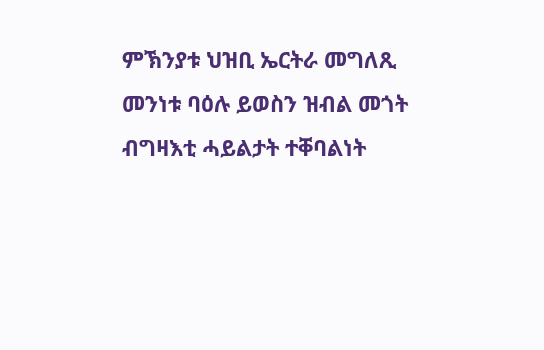ምኽንያቱ ህዝቢ ኤርትራ መግለጺ መንነቱ ባዕሉ ይወስን ዝብል መጎት ብግዛእቲ ሓይልታት ተቐባልነት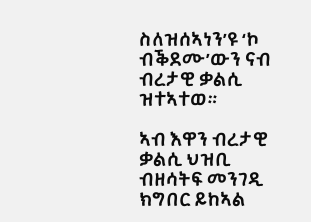ስለዝሰኣነን’ዩ ‘ኮ ብቕደሙ’ውን ናብ ብረታዊ ቃልሲ ዝተኣተወ።

ኣብ እዋን ብረታዊ ቃልሲ ህዝቢ ብዘሳትፍ መንገዲ ክግበር ይከኣል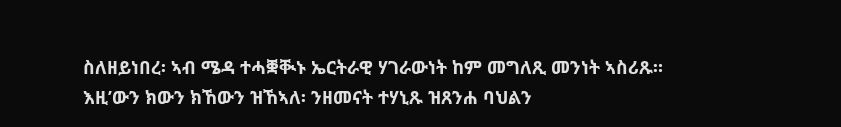ስለዘይነበረ፡ ኣብ ሜዳ ተሓቛቚኑ ኤርትራዊ ሃገራውነት ከም መግለጺ መንነት ኣስሪጹ። እዚ’ውን ክውን ክኸውን ዝኸኣለ፡ ንዘመናት ተሃኒጹ ዝጸንሐ ባህልን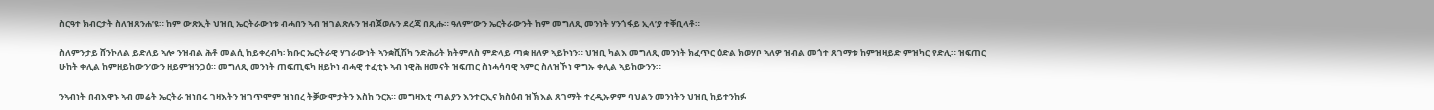ስርዓተ ክብርታት ስለዝጸንሐ’ዩ። ከም ውጽኢት ህዝቢ ኤርትራውነቱ ብሓበን ኣብ ዝገልጽሉን ዝብጀወሉን ደረጃ በጺሑ። ዓለም’ውን ኤርትራውንት ከም መግለጺ መንነት ሃንጎፋይ ኢላ’ያ ተቐቢላቶ።

ስለምንታይ ሸንኮለል ይድለይ ኣሎ ንዝብል ሕቶ መልሲ ከይቀረብካ፡ ክቡር ኤርትራዊ ሃገራውነት ኣንቋሺሽካ ንድሕሪት ክትምለስ ምድላይ ጣቋ ዘለዎ ኣይኮነን። ህዝቢ ካልእ መግለጺ መንነት ክፈጥር ዕድል ክወሃቦ ኣለዎ ዝብል መጎተ ጸገማቱ ከምዝዛይድ ምዝካር የድሊ። ዝፍጠር ሁከት ቀሊል ከምዘይከውን’ውን ዘይምዝንጋዕ። መግለጺ መንነት ጠፍጢፍካ ዘይኮነ ብሓዊ ተፈቲኑ ኣብ ነዊሕ ዘመናት ዝፍጠር ስነሓሳባዊ ኣምር ስለዝኾነ ዋግኡ ቀሊል ኣይከውንን።

ንኣብነት በብእዋኑ ኣብ መሬት ኤርትራ ዝነበሩ ገዛእትን ዝገጥሞም ዝነበረ ትቓውሞታትን እስከ ንርአ። መግዛእቲ ጣልያን እንተርኢና ክስዕብ ዝኽእል ጸገማት ተረዲኡዎም ባህልን መንነትን ህዝቢ ከይተንከፉ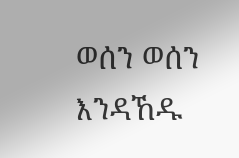ወሰን ወሰን እንዳኸዱ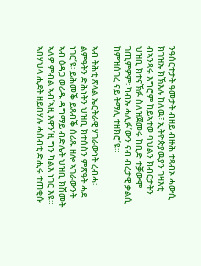ንዓሰርተታት ዓመታት ብዘይ ብዙሕ ተጻብኦ ሓውሲ ክገዝኡ ክኽእሉ ከለዉ፣ ኢትዮጵያዉያን ገዛእቲ ብኣንጻሩ እግሮም ከይኣተወ ባህልን ክብርታትን ህዝቢ ክተናኽፉ ስለዝጀመሩ ከቢድ ተቓውሞ ገጢምዎም፡ ካብኡ ሓሊፉ’ውን ናብ ብረታዊ ቃልሲ ከምዝሰገረ ናይ ትማሊ ተዘክሮ’ዩ።

ኣብ ትሕቲ ጽላል ኤርትራዊ ሃገራውነት ረብሓ፡ ልምዓትን ድሕነትን ህዝቢ ክተሰስን ምጽዓት ሓደ ነገር’ዩ፡ ይሕመቕ ይጸብቕ ሰሪጹ ዘሎ ኣገራውንት ኣብ ዕዳጋ ወሪዱ ዳግማይ ብድሌት ህዝቢ ክሽመት ኣለዎ ምብል ኣብ’ኣዚ እዋን’ዚ ግን ካልእ ነገር እዩ። ኣበሃህላ ሒደት ዘይበሃሉ ሓሰብቲ ድሒሩ ተጠቂሱ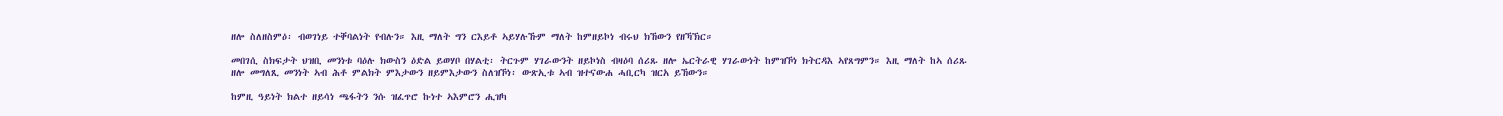ዘሎ ስለዘስምዕ፡ ብወገነይ ተቐባልነት የብሉን። እዚ ማለት ግን ርእይቶ ኣይሃሉኹም ማለት ከምዘይኮነ ብሩህ ክኸውን የዘኻኽር።

መበገሲ ስክፍታት ህዝቢ መንነቱ ባዕሉ ክውስን ዕድል ይወሃቦ በሃልቲ፡ ትርጉም ሃገራውንት ዘይኮነስ ብዛዕባ ሰሪጹ ዘሎ ኤርትራዊ ሃገራውነት ከምዝኾነ ክትርዳእ ኣየጸግምን። እዚ ማለት ከኣ ሰሪጹ ዘሎ መግለጺ መንነት ኣብ ሕቶ ምልክት ምእታውን ዘይምእታውን ስለዝኾነ፡ ውጽኢቱ ኣብ ዝተናውሐ ሓቢርካ ዝርአ ይኸውን።

ከምዚ ዓይነት ክልተ ዘይሳነ ጫፋትን ንሱ ዝፈጥሮ ኩነተ ኣእምሮን ሒዝካ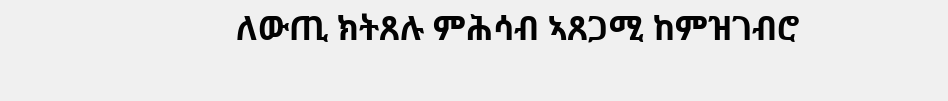ለውጢ ክትጸሉ ምሕሳብ ኣጸጋሚ ከምዝገብሮ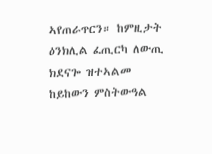ኣየጠራጥርን። ከምዚታት ዕንክሊል ፈጢርካ ለውጢ ክደናጐ ዝተኣልመ ከይከውን ምስትውዓል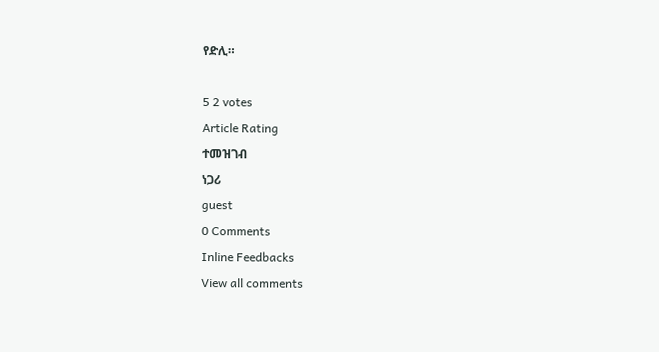የድሊ።

5 2 votes
Article Rating
ተመዝገብ
ነጋሪ
guest
0 Comments
Inline Feedbacks
View all comments